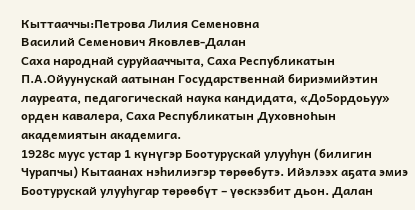Кыттааччы:Петрова Лилия Семеновна
Василий Семенович Яковлев-Далан
Саха народнай суруйааччыта, Саха Республикатын П.А.Ойуунускай аатынан Государственнай бириэмийэтин лауреата, педагогическай наука кандидата, «До5ордоьуу» орден кавалера, Саха Республикатын ДуховноҺын академиятын академига.
1928с муус устар 1 күнүгэр Боотурускай улууһун (билигин Чурапчы) Кытаанах нэһилиэгэр төрөөбутэ. Ийэлээх аҕата эмиэ Боотурускай улууһугар төрөөбүт – үөскээбит дьон. Далан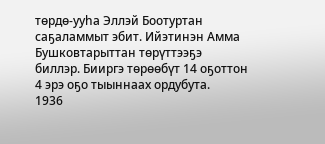төрдө-ууһа Эллэй Боотуртан саҕаламмыт эбит. Ийэтинэн Амма Бушковтарыттан төрүттээҕэ биллэр. Бииргэ төрөөбүт 14 оҕоттон 4 эрэ оҕо тыыннаах ордубута.
1936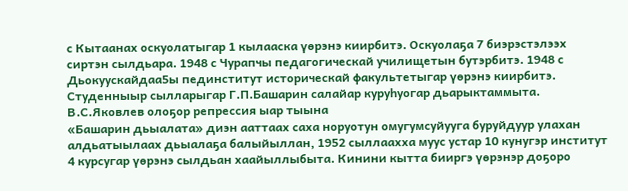с Кытаанах оскуолатыгар 1 кылааска үөрэнэ киирбитэ. Оскуолаҕа 7 биэрэстэлээх сиртэн сылдьара. 1948 с Чурапчы педагогическай училищетын бутэрбитэ. 1948 с Дьокуускайдаа5ы пединститут историческай факультетыгар үөрэнэ киирбитэ. Студенныыр сылларыгар Г.П.Башарин салайар куруһуогар дьарыктаммыта.
В.С.Яковлев олоҕор репрессия ыар тыына
«Башарин дьыалата» диэн ааттаах саха норуотун омугумсуйууга буруйдуур улахан алдьатыылаах дьыалаҕа балыйыллан, 1952 сыллаахха муус устар 10 кунугэр институт 4 курсугар үөрэнэ сылдьан хаайыллыбыта. Кинини кытта бииргэ үөрэнэр доҕоро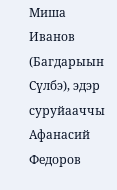Миша Иванов (Багдарыын Сүлбэ), эдэр суруйааччы Афанасий Федоров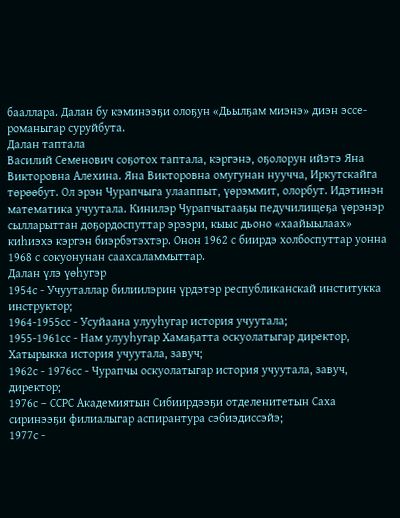бааллара. Далан бу кэминээҕи олоҕун «Дьылҕам миэнэ» диэн эссе-романыгар суруйбута.
Далан таптала
Василий Семенович соҕотох таптала, кэргэнэ, оҕолорун ийэтэ Яна Викторовна Алехина. Яна Викторовна омугунан нуучча, Иркутскайга төрөөбут. Ол эрэн Чурапчыга улааппыт, үөрэммит, олорбут. Идэтинэн математика учуутала. Кинилэр Чурапчытааҕы педучилищеҕа үөрэнэр сылларыттан доҕордоспуттар эрээри, кыыс дьоно «хаайыылаах» киһиэхэ кэргэн биэрбэтэхтэр. Онон 1962 с биирдэ холбоспуттар уонна 1968 с сокуонунан саахсаламмыттар.
Далан үлэ үөһугэр
1954с - Учууталлар билиилэрин үрдэтэр республиканскай институкка инструктор;
1964-1955сс - Усуйаана улууһугар история учуутала;
1955-1961сс - Нам улууһугар Хамаҕатта оскуолатыгар директор, Хатырыкка история учуутала, завуч;
1962с - 1976сс - Чурапчы оскуолатыгар история учуутала, завуч, директор;
1976с – ССРС Академиятын Сибиирдээҕи отделенитетын Саха сиринээҕи филиалыгар аспирантура сэбиэдиссэйэ;
1977с -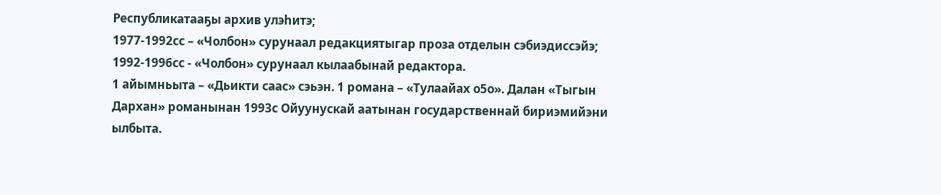Республикатааҕы архив улэһитэ;
1977-1992сс – «Чолбон» сурунаал редакциятыгар проза отделын сэбиэдиссэйэ;
1992-1996сс - «Чолбон» сурунаал кылаабынай редактора.
1 айымньыта – «Дьикти саас» сэьэн. 1 романа – «Тулаайах о5о». Далан «Тыгын Дархан» романынан 1993с Ойуунускай аатынан государственнай бириэмийэни ылбыта.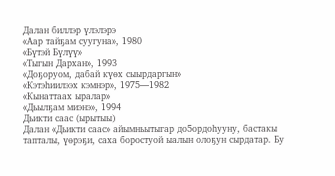Далан биллэр үлэлэрэ
«Аар тайҕам суугуна», 1980
«Бүтэй Бүлүү»
«Тыгын Дархан», 1993
«Доҕоруом, дабай күөх сыырдаргын»
«Кэтэһиилээх кэмнэр», 1975—1982
«Кынаттаах ыралар»
«Дьылҕам миэнэ», 1994
Дьикти саас (ырытыы)
Далан «Дьикти саас» айымньытыгар до5ордоһууну, бастакы тапталы, үөрэҕи, саха боростуой ыалын олоҕун сырдатар. Бу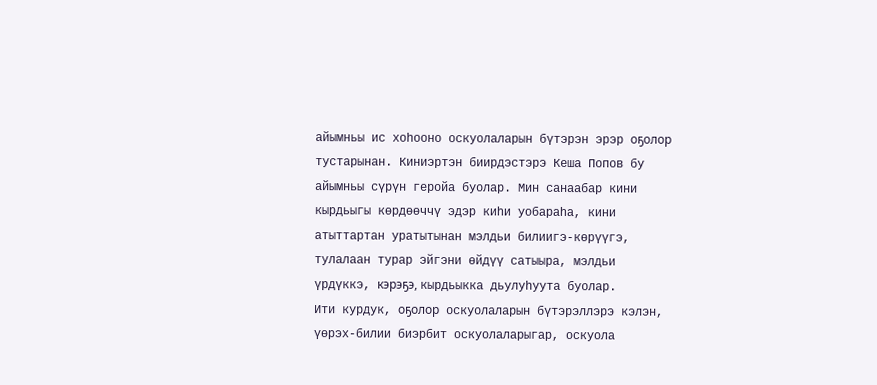айымньы ис хоһооно оскуолаларын бүтэрэн эрэр оҕолор тустарынан. Киниэртэн биирдэстэрэ Кеша Попов бу айымньы сүрүн геройа буолар. Мин санаабар кини кырдьыгы көрдөөччү эдэр киһи уобараһа, кини атыттартан уратытынан мэлдьи билиигэ-көрүүгэ, тулалаан турар эйгэни өйдүү сатыыра, мэлдьи үрдүккэ, кэрэҕэ, кырдьыкка дьулуһуута буолар.
Ити курдук, оҕолор оскуолаларын бүтэрэллэрэ кэлэн, үөрэх-билии биэрбит оскуолаларыгар, оскуола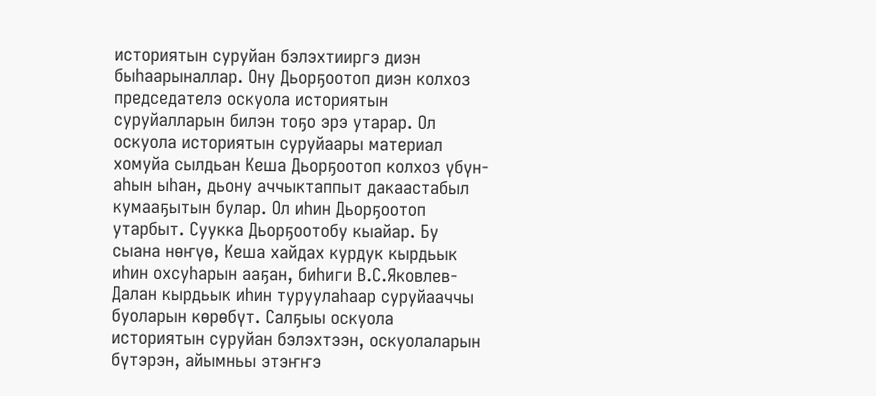историятын суруйан бэлэхтииргэ диэн быһаарыналлар. Ону Дьорҕоотоп диэн колхоз председателэ оскуола историятын суруйалларын билэн тоҕо эрэ утарар. Ол оскуола историятын суруйаары материал хомуйа сылдьан Кеша Дьорҕоотоп колхоз үбүн-аһын ыһан, дьону аччыктаппыт дакаастабыл кумааҕытын булар. Ол иһин Дьорҕоотоп утарбыт. Суукка Дьорҕоотобу кыайар. Бу сыана нөҥүө, Кеша хайдах курдук кырдьык иһин охсуһарын ааҕан, биһиги В.С.Яковлев-Далан кырдьык иһин туруулаһаар суруйааччы буоларын көрөбүт. Салҕыы оскуола историятын суруйан бэлэхтээн, оскуолаларын бүтэрэн, айымньы этэҥҥэ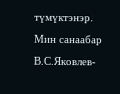түмүктэнэр.
Мин санаабар В.С.Яковлев-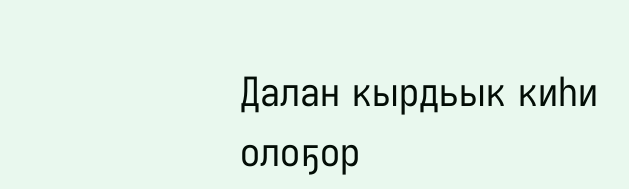Далан кырдьык киһи олоҕор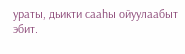ураты, дьикти сааһы ойуулаабыт эбит.